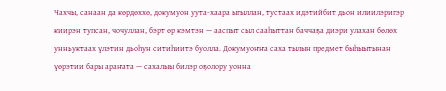Чахчы, санаан да көрдөххө, докумуон уута-хаара ыгыллан, тустаах идэтийбит дьон илиилэригэр киирэн тупсан, чочуллан, бэрт өр кэмтэн — ааспыт сыл сааһыттан баччаҕа диэри улахан бөлөх унньуктаах үлэтин дьоһун ситиһиитэ буолла. Докумуоҥҥа саха тылын предмет быһыытынан үөрэтии бары араҥата — сахалыы билэр оҕолору уонна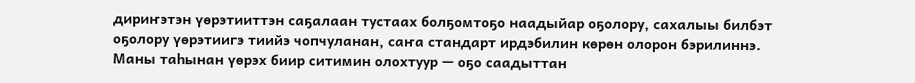дириҥэтэн үөрэтииттэн саҕалаан тустаах болҕомтоҕо наадыйар оҕолору, сахалыы билбэт оҕолору үөрэтиигэ тиийэ чопчуланан, саҥа стандарт ирдэбилин көрөн олорон бэрилиннэ. Маны таһынан үөрэх биир ситимин олохтуур — оҕо саадыттан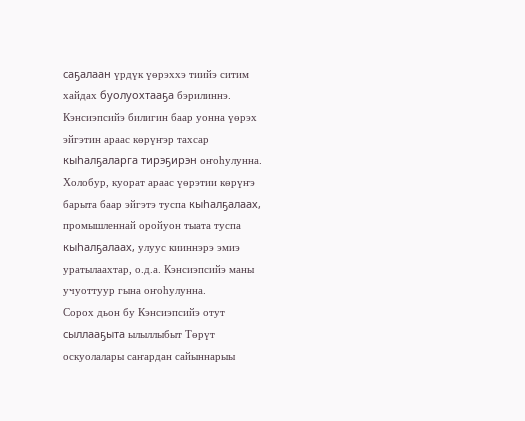саҕалаан үрдүк үөрэххэ тиийэ ситим хайдах буолуохтааҕа бэрилиннэ. Кэнсиэпсийэ билигин баар уонна үөрэх эйгэтин араас көрүҥэр тахсар кыһалҕаларга тирэҕирэн оҥоһулунна. Холобур, куорат араас үөрэтии көрүҥэ барыта баар эйгэтэ туспа кыһалҕалаах, промышленнай оройуон тыата туспа кыһалҕалаах, улуус кииннэрэ эмиэ уратылаахтар, о.д.а. Кэнсиэпсийэ маны учуоттуур гына оҥоһулунна.
Сорох дьон бу Кэнсиэпсийэ отут сыллааҕыта ылыллыбыт Төрүт оскуолалары саҥардан сайыннарыы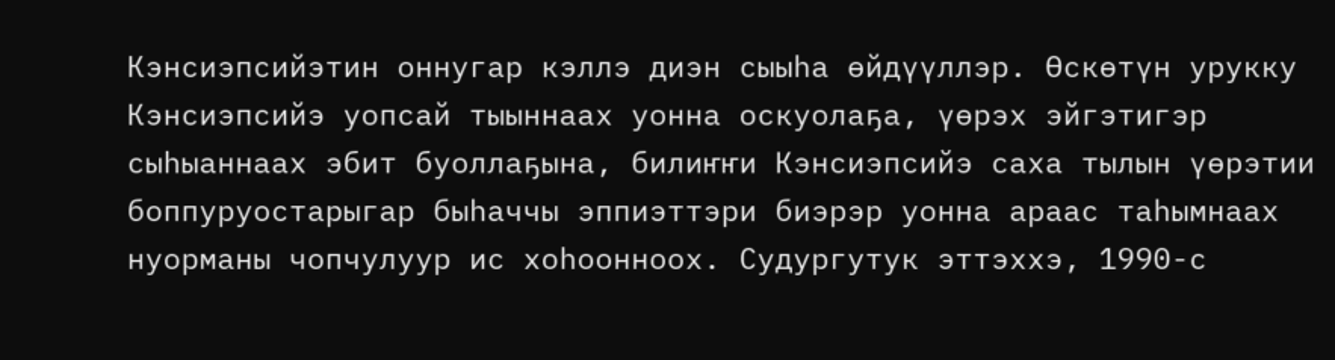Кэнсиэпсийэтин оннугар кэллэ диэн сыыһа өйдүүллэр. Өскөтүн урукку Кэнсиэпсийэ уопсай тыыннаах уонна оскуолаҕа, үөрэх эйгэтигэр сыһыаннаах эбит буоллаҕына, билиҥҥи Кэнсиэпсийэ саха тылын үөрэтии боппуруостарыгар быһаччы эппиэттэри биэрэр уонна араас таһымнаах нуорманы чопчулуур ис хоһоонноох. Судургутук эттэххэ, 1990-с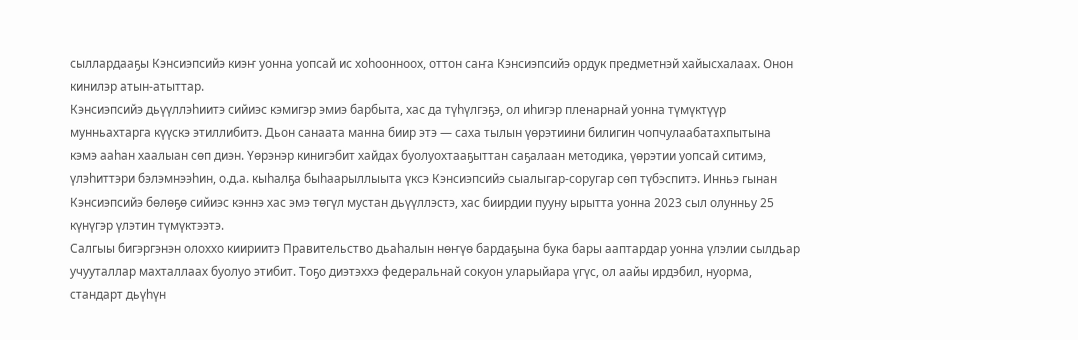сыллардааҕы Кэнсиэпсийэ киэҥ уонна уопсай ис хоһоонноох, оттон саҥа Кэнсиэпсийэ ордук предметнэй хайысхалаах. Онон кинилэр атын-атыттар.
Кэнсиэпсийэ дьүүллэһиитэ сийиэс кэмигэр эмиэ барбыта, хас да түһүлгэҕэ, ол иһигэр пленарнай уонна түмүктүүр мунньахтарга күүскэ этиллибитэ. Дьон санаата манна биир этэ — саха тылын үөрэтиини билигин чопчулаабатахпытына кэмэ ааһан хаалыан сөп диэн. Үөрэнэр кинигэбит хайдах буолуохтааҕыттан саҕалаан методика, үөрэтии уопсай ситимэ, үлэһиттэри бэлэмнээһин, о.д.а. кыһалҕа быһаарыллыыта үксэ Кэнсиэпсийэ сыалыгар-соругар сөп түбэспитэ. Инньэ гынан Кэнсиэпсийэ бөлөҕө сийиэс кэннэ хас эмэ төгүл мустан дьүүллэстэ, хас биирдии пууну ырытта уонна 2023 сыл олунньу 25 күнүгэр үлэтин түмүктээтэ.
Салгыы бигэргэнэн олоххо киириитэ Правительство дьаһалын нөҥүө бардаҕына бука бары ааптардар уонна үлэлии сылдьар учууталлар махталлаах буолуо этибит. Тоҕо диэтэххэ федеральнай сокуон уларыйара үгүс, ол аайы ирдэбил, нуорма, стандарт дьүһүн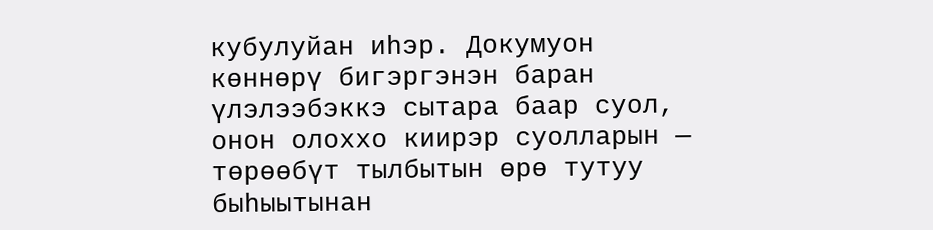кубулуйан иһэр. Докумуон көннөрү бигэргэнэн баран үлэлээбэккэ сытара баар суол, онон олоххо киирэр суолларын — төрөөбүт тылбытын өрө тутуу быһыытынан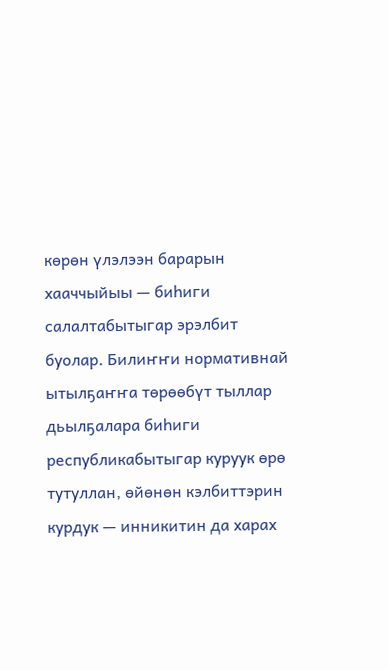көрөн үлэлээн барарын хааччыйыы — биһиги салалтабытыгар эрэлбит буолар. Билиҥҥи нормативнай ытылҕаҥҥа төрөөбүт тыллар дьылҕалара биһиги республикабытыгар куруук өрө тутуллан, өйөнөн кэлбиттэрин курдук — инникитин да харах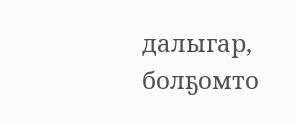далыгар, болҕомто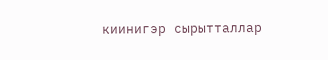киинигэр сырытталлар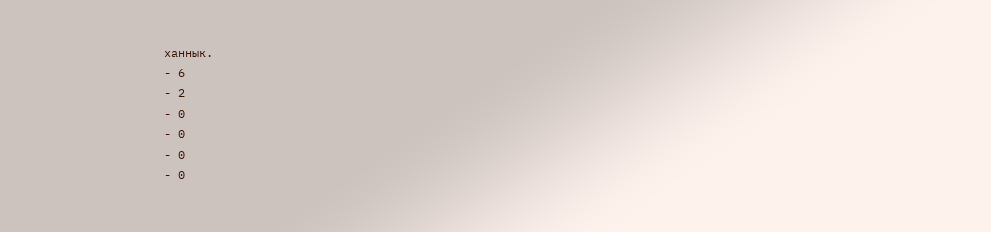ханнык.
- 6
- 2
- 0
- 0
- 0
- 0